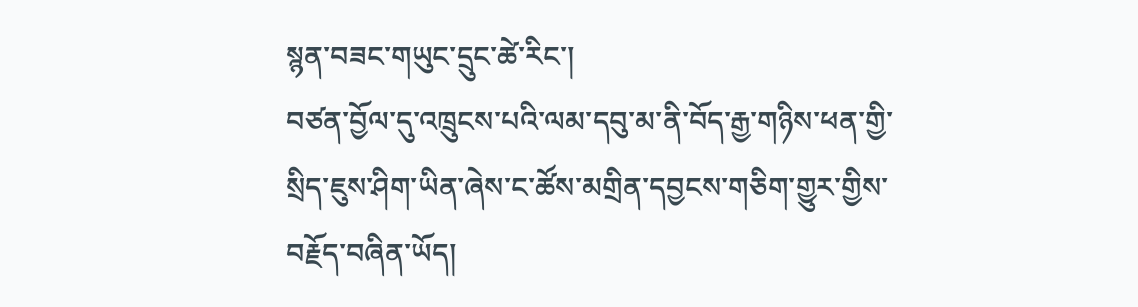སྙན་བཟང་གཡུང་དྲུང་ཚེ་རིང་།
བཙན་བྱོལ་དུ་འཁྲུངས་པའི་ལམ་དབུ་མ་ནི་བོད་རྒྱ་གཉིས་ཕན་གྱི་སྲིད་ཇུས་ཤིག་ཡིན་ཞེས་ང་ཚོས་མགྲིན་དབྱངས་གཅིག་གྱུར་གྱིས་བརྗོད་བཞིན་ཡོད།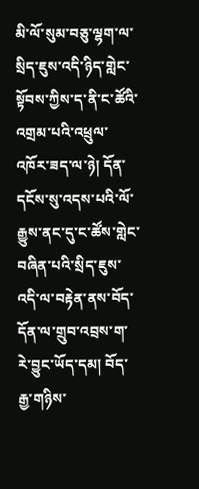མི་ལོ་སུམ་བཅུ་ལྷག་ལ་སྲིད་ཇུས་འདི་ཉིད་གླེང་སྟོབས་ཀྱིས་ད་ནི་ང་ཚོའི་འགྲམ་པའི་འཕྲུལ་འཁོར་ཟད་ལ་ཉེ། དོན་དངོས་སུ་འདས་པའི་ལོ་རྒྱུས་ནང་དུ་ང་ཚོས་གླེང་བཞིན་པའི་སྲིད་ཇུས་འདི་ལ་བརྟེན་ནས་བོད་དོན་ལ་གྲུབ་འབྲས་ག་རེ་བྱུང་ཡོད་དམ། བོད་རྒྱ་གཉིས་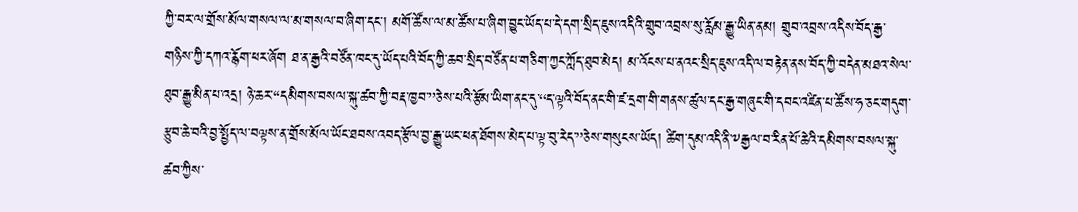ཀྱི་བར་ལ་གྲོས་མོལ་གསལ་ལ་མ་གསལ་བ་ཞིག་དང་། མགོ་ཚོས་ལ་མ་ཚོས་པ་ཞིག་བྱུང་ཡོད་པ་དེ་དག་སྲིད་ཇུས་འདིའི་གྲུབ་འབྲས་སུ་རློམ་རྒྱུ་ཡིན་ནམ། གྲུབ་འབྲས་འདིས་བོད་རྒྱ་གཉིས་ཀྱི་དཀའ་རྙོག་ཕར་ཞོག ཐ་ན་རྒྱའི་བཙོན་ཁང་དུ་ཡོད་པའི་བོད་ཀྱི་ཆབ་སྲིད་བཙོན་པ་གཅིག་ཀྱང་ཀློད་ཐུབ་མེད། མ་འོངས་པ་ནའང་སྲིད་ཇུས་འདི་ལ་བརྟེན་ནས་བོད་ཀྱི་བདེན་མཐའ་སེལ་ཐུབ་རྒྱུ་མིན་པ་འདྲ། ཉེ་ཆར་‘‘དམིགས་བསལ་སྐུ་ཚབ་ཀྱི་བརྡ་ཁྱབ་’’ཅེས་པའི་རྩོམ་ཡིག་ནང་དུ་‘‘ད་ལྟའི་བོད་ནང་གི་ཛ་དྲག་གི་གནས་ཚུལ་དང་རྒྱ་གཞུང་གི་དབང་འཛིན་པ་ཚོས་ཧ་ཅང་གདུག་རྩུབ་ཆེ་བའི་བྱ་སྤྱོད་ལ་བལྟས་ན་གྲོས་མོལ་ཡོང་ཐབས་འབད་རྩོལ་བྱ་རྒྱུ་ཡང་ཕན་ཐོགས་མེད་པ་ལྟ་བུ་རེད་’’ཅེས་གསུངས་ཡོད། ཚིག་དུམ་འདི་ནི་༸རྒྱལ་བ་རིན་པོ་ཆེའི་དམིགས་བསལ་སྐུ་ཚབ་ཀྱིས་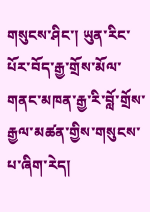གསུངས་ཤིང་། ཡུན་རིང་པོར་བོད་རྒྱ་གྲོས་མོལ་གནང་མཁན་རྒྱ་རི་བློ་གྲོས་རྒྱལ་མཚན་གྱིས་གསུངས་པ་ཞིག་རེད།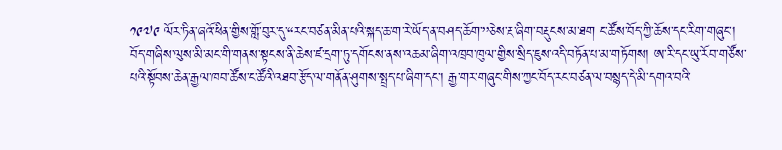༡༩༧༩ ལོར་ཏིན་ཞའོ་ཕིན་གྱིས་གློ་བུར་དུ་‘‘རང་བཙན་མིན་པའི་སྐད་ཆ་ག་རེ་ཡོད་ན་བཤད་ཆོག་’’ཅེས་རྔ་ཞིག་བརྡུངས་མ་ཐག ང་ཚོས་བོད་ཀྱི་ཆོས་དང་རིག་གཞུང་། བོད་གཞིས་ལུས་མི་མང་གི་གནས་སྟངས་ནི་ཆེས་ཛ་དྲག་ཏུ་དགོངས་ནས་འཆམ་ཞིག་འཁྲབ་ཁུལ་གྱིས་སྲིད་ཇུས་འདི་བཏོན་པ་མ་གཏོགས། ཨ་རི་དང་ཡུ་རོབ་གཙོས་པའི་སྟོབས་ཆེན་རྒྱལ་ཁབ་ཚོས་ང་ཚོའི་འཐབ་རྩོད་ལ་གནོན་ཤུགས་སྤྲད་པ་ཞིག་དང་། རྒྱ་གར་གཞུང་གིས་ཀྱང་བོད་རང་བཙན་ལ་བསྙད་དེ་མི་དགའ་བའི་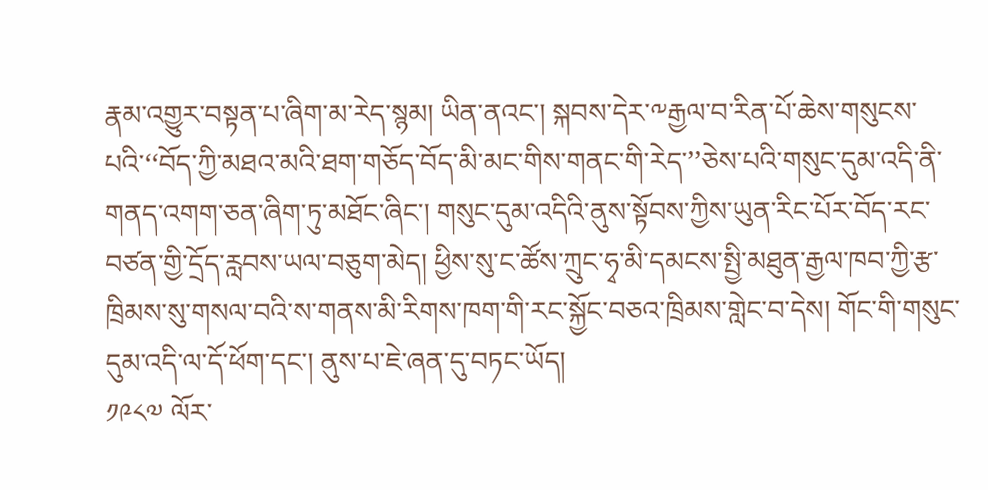རྣམ་འགྱུར་བསྟན་པ་ཞིག་མ་རེད་སྙམ། ཡིན་ནའང་། སྐབས་དེར་༸རྒྱལ་བ་རིན་པོ་ཆེས་གསུངས་པའི་‘‘བོད་ཀྱི་མཐའ་མའི་ཐག་གཅོད་བོད་མི་མང་གིས་གནང་གི་རེད་’’ཅེས་པའི་གསུང་དུམ་འདི་ནི་གནད་འགག་ཅན་ཞིག་ཏུ་མཐོང་ཞིང་། གསུང་དུམ་འདིའི་ནུས་སྟོབས་ཀྱིས་ཡུན་རིང་པོར་བོད་རང་བཙན་གྱི་དྲོད་རླབས་ཡལ་བཅུག་མེད། ཕྱིས་སུ་ང་ཚོས་ཀྲུང་ཧྭ་མི་དམངས་སྤྱི་མཐུན་རྒྱལ་ཁབ་ཀྱི་རྩ་ཁྲིམས་སུ་གསལ་བའི་ས་གནས་མི་རིགས་ཁག་གི་རང་སྐྱོང་བཅའ་ཁྲིམས་གླེང་བ་དེས། གོང་གི་གསུང་དུམ་འདི་ལ་དོ་ཕོག་དང་། ནུས་པ་ཇེ་ཞན་དུ་བཏང་ཡོད།
༡༩༨༧ ལོར་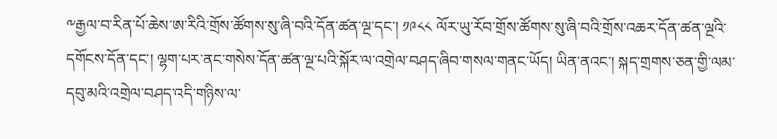༸རྒྱལ་བ་རིན་པོ་ཆེས་ཨ་རིའི་གྲོས་ཚོགས་སུ་ཞི་བའི་དོན་ཚན་ལྔ་དང་། ༡༩༨༨ ལོར་ཡུ་རོབ་གྲོས་ཚོགས་སུ་ཞི་བའི་གྲོས་འཆར་དོན་ཚན་ལྔའི་དགོངས་དོན་དང་། ལྷག་པར་ནང་གསེས་དོན་ཚན་ལྔ་པའི་སྐོར་ལ་འགྲེལ་བཤད་ཞིབ་གསལ་གནང་ཡོད། ཡིན་ནའང་། སྐད་གྲགས་ཅན་གྱི་ལམ་དབུ་མའི་འགྲེལ་བཤད་འདི་གཉིས་ལ་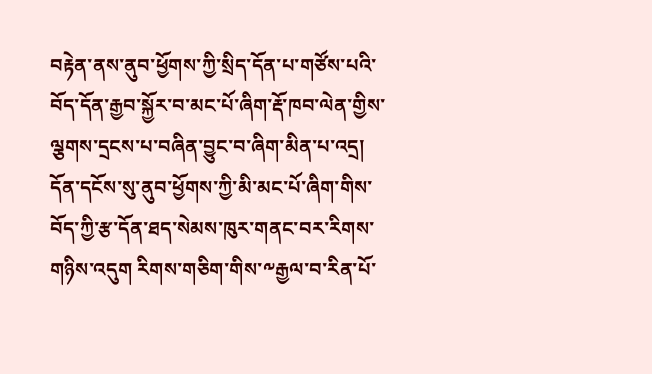བརྟེན་ནས་ནུབ་ཕྱོགས་ཀྱི་སྲིད་དོན་པ་གཙོས་པའི་བོད་དོན་རྒྱབ་སྐྱོར་བ་མང་པོ་ཞིག་རྡོ་ཁབ་ལེན་གྱིས་ལྕགས་དྲངས་པ་བཞིན་བྱུང་བ་ཞིག་མིན་པ་འདྲ། དོན་དངོས་སུ་ནུབ་ཕྱོགས་ཀྱི་མི་མང་པོ་ཞིག་གིས་བོད་ཀྱི་རྩ་དོན་ཐད་སེམས་ཁུར་གནང་བར་རིགས་གཉིས་འདུག རིགས་གཅིག་གིས་༸རྒྱལ་བ་རིན་པོ་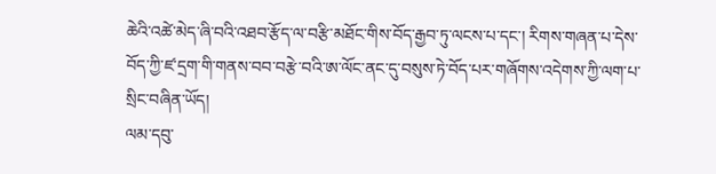ཆེའི་འཚེ་མེད་ཞི་བའི་འཐབ་རྩོད་ལ་བརྩི་མཐོང་གིས་བོད་རྒྱབ་ཏུ་ལངས་པ་དང་། རིགས་གཞན་པ་དེས་བོད་ཀྱི་ཛ་དྲག་གི་གནས་བབ་བརྩེ་བའི་ཨ་ལོང་ནང་དུ་བསུས་ཏེ་བོད་པར་གཞོགས་འདེགས་ཀྱི་ལག་པ་སྲིང་བཞིན་ཡོད།
ལམ་དབུ་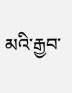མའི་རྒྱབ་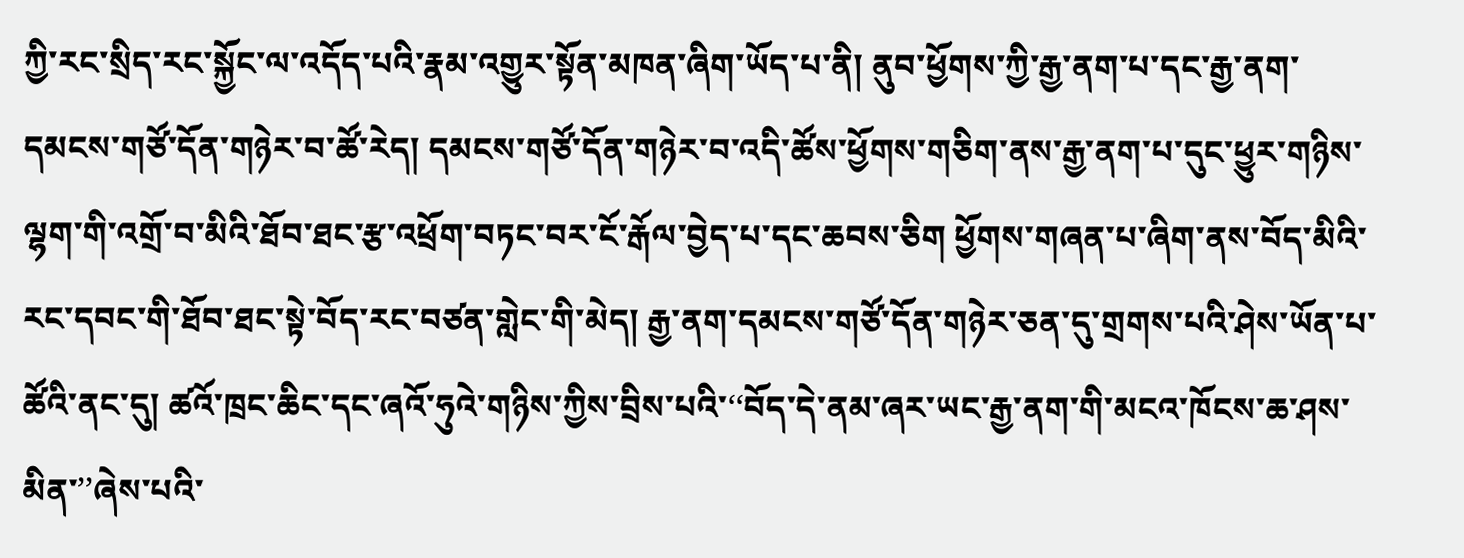ཀྱི་རང་སྲིད་རང་སྐྱོང་ལ་འདོད་པའི་རྣམ་འགྱུར་སྟོན་མཁན་ཞིག་ཡོད་པ་ནི། ནུབ་ཕྱོགས་ཀྱི་རྒྱ་ནག་པ་དང་རྒྱ་ནག་དམངས་གཙོ་དོན་གཉེར་བ་ཚོ་རེད། དམངས་གཙོ་དོན་གཉེར་བ་འདི་ཚོས་ཕྱོགས་གཅིག་ནས་རྒྱ་ནག་པ་དུང་ཕྱུར་གཉིས་ལྷག་གི་འགྲོ་བ་མིའི་ཐོབ་ཐང་རྩ་འཕྲོག་བཏང་བར་ངོ་རྒོལ་བྱེད་པ་དང་ཆབས་ཅིག ཕྱོགས་གཞན་པ་ཞིག་ནས་བོད་མིའི་རང་དབང་གི་ཐོབ་ཐང་སྟེ་བོད་རང་བཙན་གླེང་གི་མེད། རྒྱ་ནག་དམངས་གཙོ་དོན་གཉེར་ཅན་དུ་གྲགས་པའི་ཤེས་ཡོན་པ་ཚོའི་ནང་དུ། ཚའོ་ཁྲང་ཆིང་དང་ཞའོ་ཧུའེ་གཉིས་ཀྱིས་བྲིས་པའི་‘‘བོད་དེ་ནམ་ཞར་ཡང་རྒྱ་ནག་གི་མངའ་ཁོངས་ཆ་ཤས་མིན་’’ཞེས་པའི་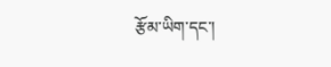རྩོམ་ཡིག་དང་།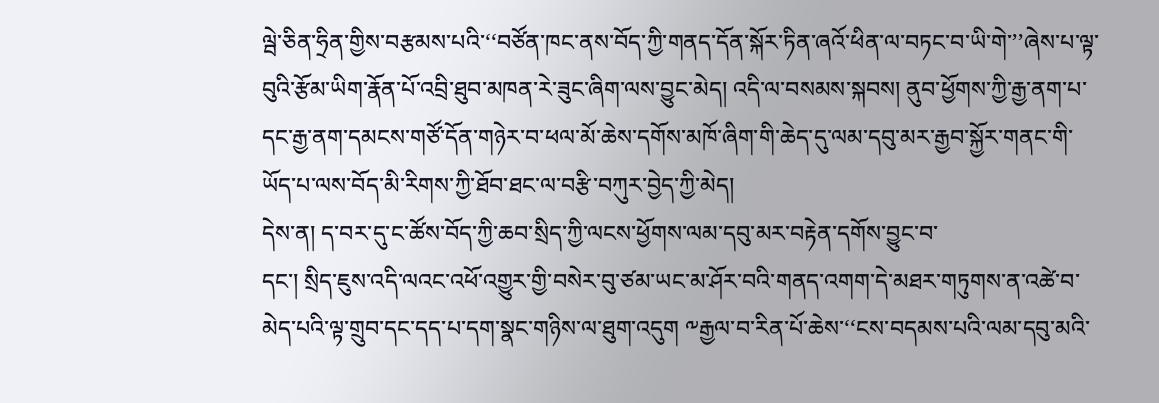ལྦེ་ཅིན་ཧྲིན་གྱིས་བརྩམས་པའི་‘‘བཙོན་ཁང་ནས་བོད་ཀྱི་གནད་དོན་སྐོར་ཏིན་ཞའོ་ཕིན་ལ་བཏང་བ་ཡི་གེ་’’ཞེས་པ་ལྟ་བུའི་རྩོམ་ཡིག་རྣོན་པོ་འབྲི་ཐུབ་མཁན་རེ་ཟུང་ཞིག་ལས་བྱུང་མེད། འདི་ལ་བསམས་སྐབས། ནུབ་ཕྱོགས་ཀྱི་རྒྱ་ནག་པ་དང་རྒྱ་ནག་དམངས་གཙོ་དོན་གཉེར་བ་ཕལ་མོ་ཆེས་དགོས་མཁོ་ཞིག་གི་ཆེད་དུ་ལམ་དབུ་མར་རྒྱབ་སྐྱོར་གནང་གི་ཡོད་པ་ལས་བོད་མི་རིགས་ཀྱི་ཐོབ་ཐང་ལ་བརྩི་བཀུར་བྱེད་ཀྱི་མེད།
དེས་ན། ད་བར་དུ་ང་ཚོས་བོད་ཀྱི་ཆབ་སྲིད་ཀྱི་ལངས་ཕྱོགས་ལམ་དབུ་མར་བརྟེན་དགོས་བྱུང་བ་
དང་། སྲིད་ཇུས་འདི་ལའང་འཕོ་འགྱུར་གྱི་བསེར་བུ་ཙམ་ཡང་མ་ཤོར་བའི་གནད་འགག་དེ་མཐར་གཏུགས་ན་འཚེ་བ་མེད་པའི་ལྟ་གྲུབ་དང་དད་པ་དག་སྣང་གཉིས་ལ་ཐུག་འདུག ༸རྒྱལ་བ་རིན་པོ་ཆེས་‘‘ངས་བདམས་པའི་ལམ་དབུ་མའི་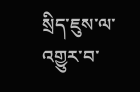སྲིད་ཇུས་ལ་འགྱུར་བ་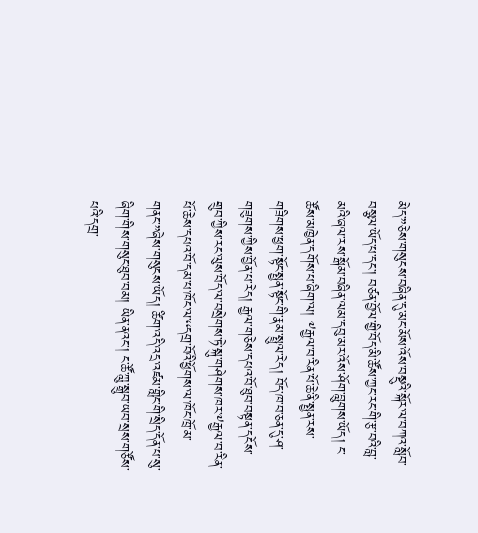མེད་’’ཅེས་གསུངས་བཞིན་དུ་མང་མོས་འོས་བསྡུའི་སྐོར་ལ་བཀའ་སློབ་བསྩལ་ཡོད་པ་དང་། བཙན་བྱོལ་གྱི་བོད་མི་ཚོས་ཀྱང་རང་གི་རྩ་བའི་བླ་མའི་ཞལ་རས་སྒོམ་བཞིན་ལམ་དབུ་མར་འོས་ཤོག་བླུགས་ཡོད། ང་ཚོས་མཁྱེན་དགོས་པ་ཞིག་ལ། ༸རྒྱལ་བ་རིན་པོ་ཆེ་ནི་སྤྱན་རས་གཟིགས་ཕྱག་སྟོང་སྤྱན་སྟོང་གི་རྣམ་སྤྲུལ་རེད། བོད་ཁ་བ་ཅན་དུ་ཤ་གཟུགས་ཀྱིས་བྱོན་པ་རེད། རྒྱལ་གཅེས་དཔའ་བོ་ཐུབ་བསྟན་དངོས་གྲུབ་ཀྱིས་རང་ལུས་བོད་ལ་བསྲེགས་ཏེ་སྐུ་གཤེགས་ཁར་༸རྒྱལ་བ་རིན་པོ་ཆེས་དཔའ་བོ་དམ་པ་ཁོང་ལ་‘‘དགྲ་བོའི་ཕྱོགས་ལ་ཁོང་ཁྲོ་མ་གནང་’’ཞེས་གསུངས་ཡོད། ཚིག་འདི་འདྲ་འཛམ་གླིང་གི་སྲིད་དོན་པ་སུ་ཞིག་གིས་གསུང་ཐུབ་བམ། ཡིན་ནའང་། ང་ཚོ་ཀླུ་སྒྲུབ་ཡབ་སྲས་གཙོས་པའི་དགྲ་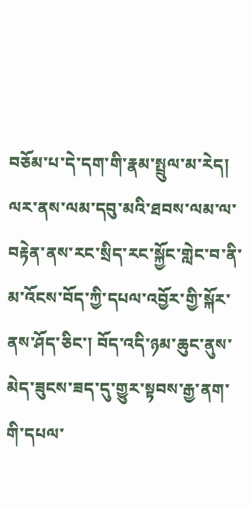བཅོམ་པ་དེ་དག་གི་རྣམ་སྤྲུལ་མ་རེད།
ལར་ནས་ལམ་དབུ་མའི་ཐབས་ལམ་ལ་བརྟེན་ནས་རང་སྲིད་རང་སྐྱོང་གླེང་བ་ནི་མ་འོངས་བོད་ཀྱི་དཔལ་འབྱོར་གྱི་སྐོར་ནས་ཤོད་ཅིང་། བོད་འདི་ཉམ་ཆུང་ནུས་མེད་ཟུངས་ཟད་དུ་གྱུར་སྟབས་རྒྱ་ནག་གི་དཔལ་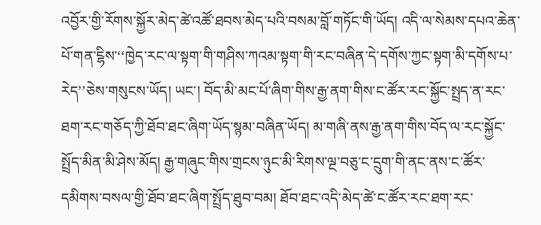འབྱོར་གྱི་རོགས་སྐྱོར་མེད་ཚེ་འཚོ་ཐབས་མེད་པའི་བསམ་བློ་གཏོང་གི་ཡོད། འདི་ལ་སེམས་དཔའ་ཆེན་པོ་གན་ངྷིས་‘‘ཁྱེད་རང་ལ་སྟག་གི་གཤིས་ཀའམ་སྟག་གི་རང་བཞིན་དེ་དགོས་ཀྱང་སྟག་མི་དགོས་པ་རེད’’ཅེས་གསུངས་ཡོད། ཡང་། བོད་མི་མང་པོ་ཞིག་གིས་རྒྱ་ནག་གིས་ང་ཚོར་རང་སྐྱོང་སྤྲད་ན་རང་ཐག་རང་གཅོད་ཀྱི་ཐོབ་ཐང་ཞིག་ཡོད་སྙམ་བཞིན་ཡོད། མ་གཞི་ནས་རྒྱ་ནག་གིས་བོད་ལ་རང་སྐྱོང་སྤྲོད་མིན་མི་ཤེས་མོད། རྒྱ་གཞུང་གིས་གྲངས་ཉུང་མི་རིགས་ལྔ་བཅུ་ང་དྲུག་གི་ནང་ནས་ང་ཚོར་དམིགས་བསལ་གྱི་ཐོབ་ཐང་ཞིག་སྤྲོད་ཐུབ་བམ། ཐོབ་ཐང་འདི་མེད་ཚེ་ང་ཚོར་རང་ཐག་རང་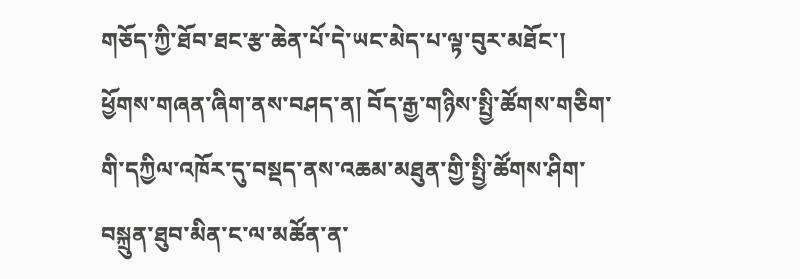གཅོད་ཀྱི་ཐོབ་ཐང་རྩ་ཆེན་པོ་དེ་ཡང་མེད་པ་ལྟ་བུར་མཐོང་། ཕྱོགས་གཞན་ཞིག་ནས་བཤད་ན། བོད་རྒྱ་གཉིས་སྤྱི་ཚོགས་གཅིག་གི་དཀྱིལ་འཁོར་དུ་བསྡད་ནས་འཆམ་མཐུན་གྱི་སྤྱི་ཚོགས་ཤིག་བསྐྲུན་ཐུབ་མིན་ང་ལ་མཚོན་ན་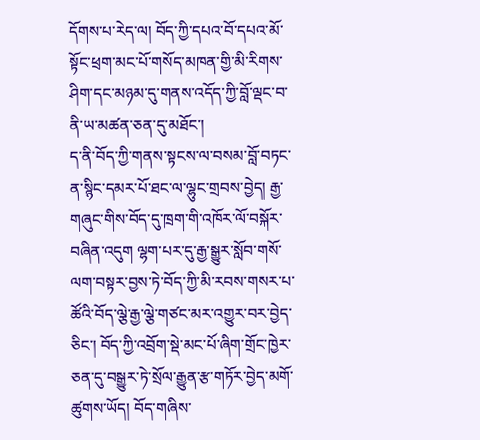དོགས་པ་རེད་ལ། བོད་ཀྱི་དཔའ་བོ་དཔའ་མོ་སྟོང་ཕྲག་མང་པོ་གསོད་མཁན་གྱི་མི་རིགས་ཤིག་དང་མཉམ་དུ་གནས་འདོད་ཀྱི་བློ་ལྡང་བ་ནི་ཡ་མཚན་ཅན་དུ་མཐོང་།
ད་ནི་བོད་ཀྱི་གནས་སྟངས་ལ་བསམ་བློ་བཏང་ན་སྙིང་དམར་པོ་ཐང་ལ་ལྷུང་གྲབས་བྱེད། རྒྱ་གཞུང་གིས་བོད་དུ་ཁྲག་གི་འཁོར་ལོ་བསྐོར་བཞིན་འདུག ལྷག་པར་དུ་རྒྱ་སྒྱུར་སློབ་གསོ་ལག་བསྟར་བྱས་ཏེ་བོད་ཀྱི་མི་རབས་གསར་པ་ཚོའི་བོད་ལྕེ་རྒྱ་ལྕེ་གཙང་མར་འགྱུར་བར་བྱེད་ཅིང་། བོད་ཀྱི་འབྲོག་སྡེ་མང་པོ་ཞིག་གྲོང་ཁྱེར་ཅན་དུ་བསྒྱུར་ཏེ་སྲོལ་རྒྱུན་རྩ་གཏོར་བྱེད་མགོ་ཚུགས་ཡོད། བོད་གཞིས་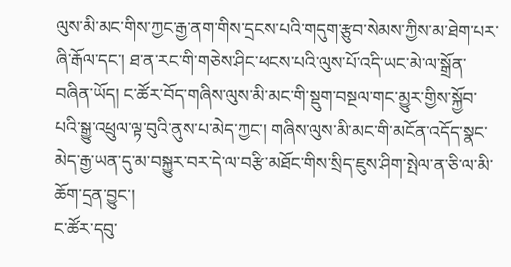ལུས་མི་མང་གིས་ཀྱང་རྒྱ་ནག་གིས་དྲངས་པའི་གདུག་རྩུབ་སེམས་ཀྱིས་མ་ཐེག་པར་ཞི་རྒོལ་དང་། ཐ་ན་རང་གི་གཅེས་ཤིང་ཕངས་པའི་ལུས་པོ་འདི་ཡང་མེ་ལ་སྒྲོན་བཞིན་ཡོད། ང་ཚོར་བོད་གཞིས་ལུས་མི་མང་གི་སྡུག་བསྔལ་གང་མྱུར་གྱིས་སྐྱོབ་པའི་སྒྱུ་འཕྲུལ་ལྟ་བུའི་ནུས་པ་མེད་ཀྱང་། གཞིས་ལུས་མི་མང་གི་མངོན་འདོད་སྣང་མེད་རྒྱ་ཡན་དུ་མ་བསྐྱུར་བར་དེ་ལ་བརྩི་མཐོང་གིས་སྲིད་ཇུས་ཤིག་སྤེལ་ན་ཅི་ལ་མི་ཆོག་དྲན་བྱུང་།
ང་ཚོར་དབུ་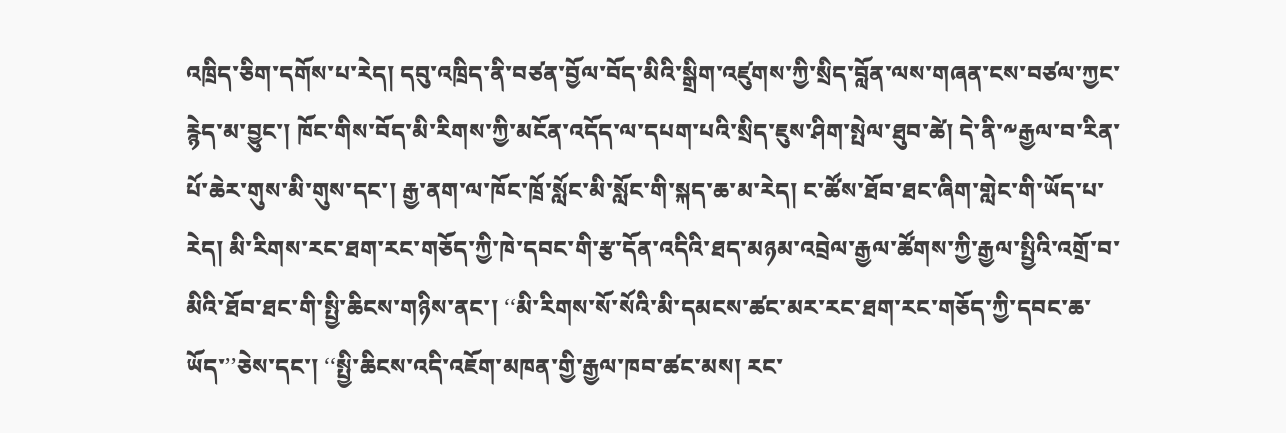འཁྲིད་ཅིག་དགོས་པ་རེད། དབུ་འཁྲིད་ནི་བཙན་བྱོལ་བོད་མིའི་སྒྲིག་འཛུགས་ཀྱི་སྲིད་བློན་ལས་གཞན་ངས་བཙལ་ཀྱང་རྙེད་མ་བྱུང་། ཁོང་གིས་བོད་མི་རིགས་ཀྱི་མངོན་འདོད་ལ་དཔག་པའི་སྲིད་ཇུས་ཤིག་སྤེལ་ཐུབ་ཚེ། དེ་ནི་༸རྒྱལ་བ་རིན་པོ་ཆེར་གུས་མི་གུས་དང་། རྒྱ་ནག་ལ་ཁོང་ཁྲོ་སློང་མི་སློང་གི་སྐད་ཆ་མ་རེད། ང་ཚོས་ཐོབ་ཐང་ཞིག་གླེང་གི་ཡོད་པ་རེད། མི་རིགས་རང་ཐག་རང་གཅོད་ཀྱི་ཁེ་དབང་གི་རྩ་དོན་འདིའི་ཐད་མཉམ་འབྲེལ་རྒྱལ་ཚོགས་ཀྱི་རྒྱལ་སྤྱིའི་འགྲོ་བ་མིའི་ཐོབ་ཐང་གི་སྤྱི་ཆིངས་གཉིས་ནང་། ‘‘མི་རིགས་སོ་སོའི་མི་དམངས་ཚང་མར་རང་ཐག་རང་གཅོད་ཀྱི་དབང་ཆ་ཡོད་’’ཅེས་དང་། ‘‘སྤྱི་ཆིངས་འདི་འཇོག་མཁན་གྱི་རྒྱལ་ཁབ་ཚང་མས། རང་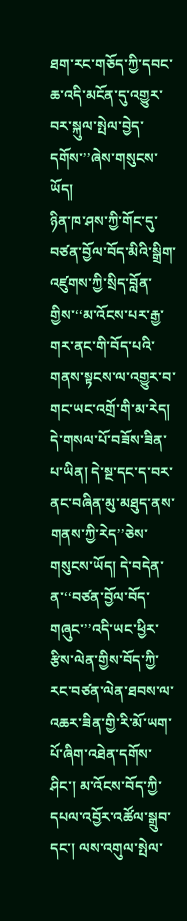ཐག་རང་གཅོད་ཀྱི་དབང་ཆ་འདི་མངོན་དུ་འགྱུར་བར་སྐུལ་སྤེལ་བྱེད་དགོས་’’ཞེས་གསུངས་ཡོད།
ཉིན་ཁ་ཤས་ཀྱི་གོང་དུ་བཙན་བྱོལ་བོད་མིའི་སྒྲིག་འཛུགས་ཀྱི་སྲིད་བློན་གྱིས་‘‘མ་འོངས་པར་རྒྱ་གར་ནང་གི་བོད་པའི་གནས་སྟངས་ལ་འགྱུར་བ་གང་ཡང་འགྲོ་གི་མ་རེད། དེ་གསལ་པོ་བཟོས་ཟིན་པ་ཡིན། དེ་སྔ་དང་ད་བར་ནང་བཞིན་མུ་མཐུད་ནས་གནས་ཀྱི་རེད’’ཅེས་གསུངས་ཡོད། དེ་བདེན་ན་‘‘བཙན་བྱོལ་བོད་གཞུང་’’འདི་ཡང་ཕྱིར་རྩིས་ལེན་གྱིས་བོད་ཀྱི་རང་བཙན་ལེན་ཐབས་ལ་འཆར་ཟིན་གྱི་རི་མོ་ཡག་པོ་ཞིག་འཐེན་དགོས་ཤིང་། མ་འོངས་བོད་ཀྱི་དཔལ་འབྱོར་འཚོལ་སྒྲུབ་དང་། ལས་འགུལ་སྤེལ་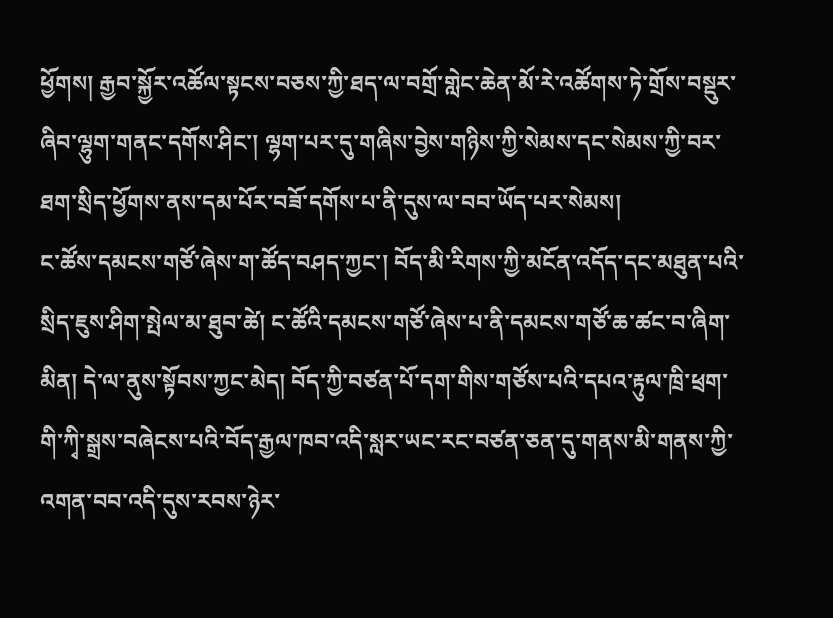ཕྱོགས། རྒྱབ་སྐྱོར་འཚོལ་སྟངས་བཅས་ཀྱི་ཐད་ལ་བགྲོ་གླེང་ཆེན་མོ་རེ་འཚོགས་ཏེ་གྲོས་བསྡུར་ཞིབ་ལྷུག་གནང་དགོས་ཤིང་། ལྷག་པར་དུ་གཞིས་བྱེས་གཉིས་ཀྱི་སེམས་དང་སེམས་ཀྱི་བར་ཐག་སྲིད་ཕྱོགས་ནས་དམ་པོར་བཟོ་དགོས་པ་ནི་དུས་ལ་བབ་ཡོད་པར་སེམས།
ང་ཚོས་དམངས་གཙོ་ཞེས་ག་ཚོད་བཤད་ཀྱང་། བོད་མི་རིགས་ཀྱི་མངོན་འདོད་དང་མཐུན་པའི་སྲིད་ཇུས་ཤིག་སྤེལ་མ་ཐུབ་ཚེ། ང་ཚོའི་དམངས་གཙོ་ཞེས་པ་ནི་དམངས་གཙོ་ཆ་ཚང་བ་ཞིག་མིན། དེ་ལ་ནུས་སྟོབས་ཀྱང་མེད། བོད་ཀྱི་བཙན་པོ་དག་གིས་གཙོས་པའི་དཔའ་རྟུལ་ཁྲི་ཕྲག་གི་ཀྭི་སྒྲས་བཞེངས་པའི་བོད་རྒྱལ་ཁབ་འདི་སླར་ཡང་རང་བཙན་ཅན་དུ་གནས་མི་གནས་ཀྱི་འགན་བབ་འདི་དུས་རབས་ཉེར་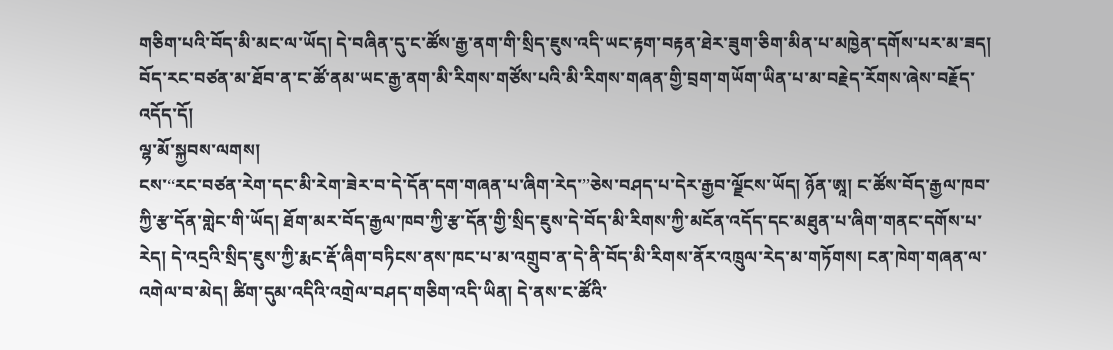གཅིག་པའི་བོད་མི་མང་ལ་ཡོད། དེ་བཞིན་དུ་ང་ཚོས་རྒྱ་ནག་གི་སྲིད་ཇུས་འདི་ཡང་རྟག་བརྟན་ཐེར་ཟུག་ཅིག་མིན་པ་མཁྱེན་དགོས་པར་མ་ཟད། བོད་རང་བཙན་མ་ཐོབ་ན་ང་ཚོ་ནམ་ཡང་རྒྱ་ནག་མི་རིགས་གཙོས་པའི་མི་རིགས་གཞན་གྱི་བྲག་གཡོག་ཡིན་པ་མ་བརྗེད་རོགས་ཞེས་བརྗོད་འདོད་དོ།
ལྷ་མོ་སྐྱབས་ལགས།
ངས་‘‘རང་བཙན་རེག་དང་མི་རེག་ཟེར་བ་དེ་དོན་དག་གཞན་པ་ཞིག་རེད་’’ཅེས་བཤད་པ་དེར་རྒྱབ་ལྗོངས་ཡོད། ཉོན་ཨཱ། ང་ཚོས་བོད་རྒྱལ་ཁབ་ཀྱི་རྩ་དོན་གླེང་གི་ཡོད། ཐོག་མར་བོད་རྒྱལ་ཁབ་ཀྱི་རྩ་དོན་གྱི་སྲིད་ཇུས་དེ་བོད་མི་རིགས་ཀྱི་མངོན་འདོད་དང་མཐུན་པ་ཞིག་གནང་དགོས་པ་རེད། དེ་འདྲའི་སྲིད་ཇུས་ཀྱི་རྨང་རྡོ་ཞིག་བཏིངས་ནས་ཁང་པ་མ་འགྲུབ་ན་དེ་ནི་བོད་མི་རིགས་ནོར་འཁྲུལ་རེད་མ་གཏོགས། ངན་ཁེག་གཞན་ལ་འགེལ་བ་མེད། ཚིག་དུམ་འདིའི་འགྲེལ་བཤད་གཅིག་འདི་ཡིན། དེ་ནས་ང་ཚོའི་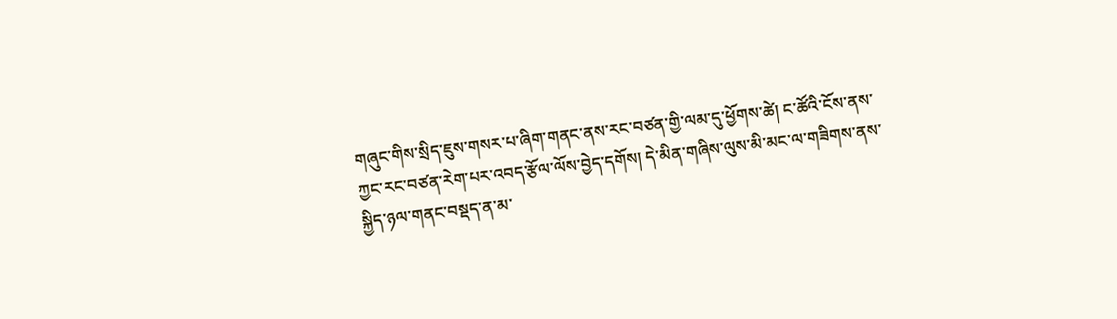གཞུང་གིས་སྲིད་ཇུས་གསར་པ་ཞིག་གནང་ནས་རང་བཙན་གྱི་ལམ་དུ་ཕྱོགས་ཚེ། ང་ཚོའི་ངོས་ནས་ཀྱང་རང་བཙན་རེག་པར་འབད་རྩོལ་ལོས་བྱེད་དགོས། དེ་མིན་གཞིས་ལུས་མི་མང་ལ་གཟིགས་ནས་སྐྱིད་ཉལ་གནང་བསྡད་ན་མ་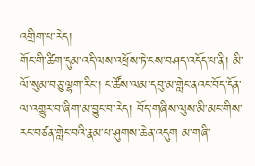འགྲིག་པ་རེད།
གོང་གི་ཚིག་དུམ་འདི་ལས་འཕྲོས་ཏེ་ངས་བཤད་འདོད་པ་ནི། མི་ལོ་སུམ་བཅུ་ལྷག་རིང་། ང་ཚོས་ལམ་དབུ་མ་གླེང་ནའང་བོད་དོན་ལ་འགྱུར་བ་ཞིག་མ་བྱུང་བ་རེད། བོད་གཞིས་ལུས་མི་མང་གིས་རང་བཙན་གླེང་བའི་རྣམ་པ་ཤུགས་ཆེན་འདུག མ་གཞི་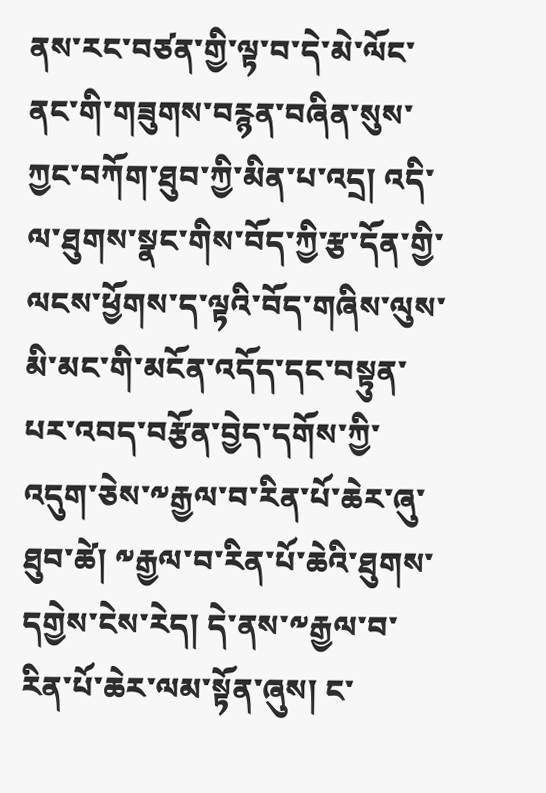ནས་རང་བཙན་གྱི་ལྟ་བ་དེ་མེ་ལོང་ནང་གི་གཟུགས་བརྙན་བཞིན་སུས་ཀྱང་བཀོག་ཐུབ་ཀྱི་མིན་པ་འདྲ། འདི་ལ་ཐུགས་སྣང་གིས་བོད་ཀྱི་རྩ་དོན་གྱི་ལངས་ཕྱོགས་ད་ལྟའི་བོད་གཞིས་ལུས་མི་མང་གི་མངོན་འདོད་དང་བསྟུན་པར་འབད་བརྩོན་བྱེད་དགོས་ཀྱི་འདུག་ཅེས་༸རྒྱལ་བ་རིན་པོ་ཆེར་ཞུ་ཐུབ་ཚེ། ༸རྒྱལ་བ་རིན་པོ་ཆེའི་ཐུགས་དགྱེས་ངེས་རེད། དེ་ནས་༸རྒྱལ་བ་རིན་པོ་ཆེར་ལམ་སྟོན་ཞུས། ང་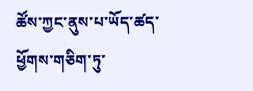ཚོས་ཀྱང་ནུས་པ་ཡོད་ཚད་ཕྱོགས་གཅིག་ཏུ་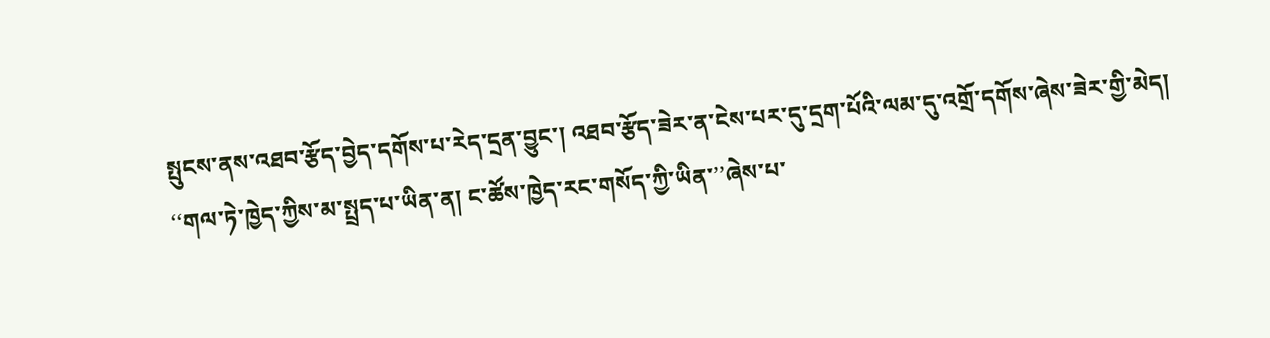སྤུངས་ནས་འཐབ་རྩོད་བྱེད་དགོས་པ་རེད་དྲན་བྱུང་། འཐབ་རྩོད་ཟེར་ན་ངེས་པར་དུ་དྲག་པོའི་ལམ་དུ་འགྲོ་དགོས་ཞེས་ཟེར་གྱི་མེད། ‘‘གལ་ཏེ་ཁྱེད་ཀྱིས་མ་སྤྲད་པ་ཡིན་ན། ང་ཚོས་ཁྱེད་རང་གསོད་ཀྱི་ཡིན་’’ཞེས་པ་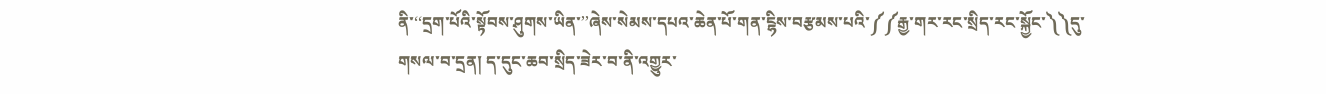ནི་‘‘དྲག་པོའི་སྟོབས་ཤུགས་ཡིན་’’ཞེས་སེམས་དཔའ་ཆེན་པོ་གན་ངྷིས་བརྩམས་པའི་༼༼རྒྱ་གར་རང་སྲིད་རང་སྐྱོང་༽༽དུ་གསལ་བ་དྲན། ད་དུང་ཆབ་སྲིད་ཟེར་བ་ནི་འགྱུར་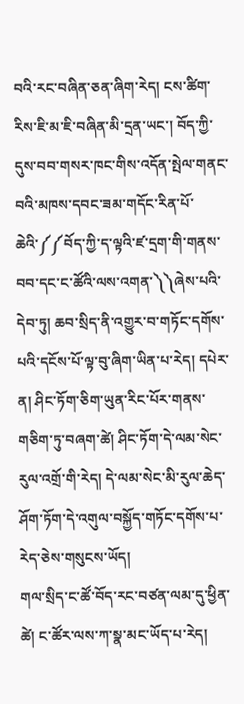བའི་རང་བཞིན་ཅན་ཞིག་རེད། ངས་ཚིག་རིས་ཇི་མ་ཇི་བཞིན་མི་དྲན་ཡང་། བོད་ཀྱི་དུས་བབ་གསར་ཁང་གིས་འདོན་སྤེལ་གནང་བའི་མཁས་དབང་ཟམ་གདོང་རིན་པོ་ཆེའི་༼༼བོད་ཀྱི་ད་ལྟའི་ཛ་དྲག་གི་གནས་བབ་དང་ང་ཚོའི་ལས་འགན་༽༽ཞེས་པའི་དེབ་ཏུ། ཆབ་སྲིད་ནི་འགྱུར་བ་གཏོང་དགོས་པའི་དངོས་པོ་ལྟ་བུ་ཞིག་ཡིན་པ་རེད། དཔེར་ན། ཤིང་ཏོག་ཅིག་ཡུན་རིང་པོར་གནས་གཅིག་ཏུ་བཞག་ཚེ། ཤིང་ཏོག་དེ་ལམ་སེང་རུལ་འགྲོ་གི་རེད། དེ་ལམ་སེང་མི་རུལ་ཆེད་ཤོག་ཏོག་དེ་འགུལ་བསྐྱོད་གཏོང་དགོས་པ་རེད་ཅེས་གསུངས་ཡོད།
གལ་སྲིད་ང་ཚོ་བོད་རང་བཙན་ལམ་དུ་ཕྱིན་ཚེ། ང་ཚོར་ལས་ཀ་སྣ་མང་ཡོད་པ་རེད།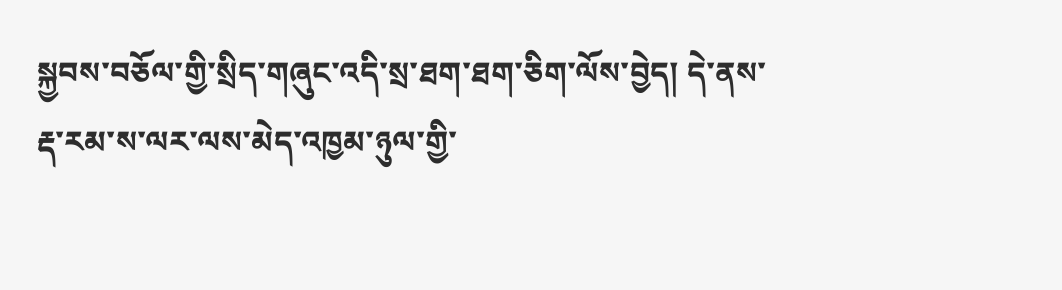སྐྱབས་བཅོལ་གྱི་སྲིད་གཞུང་འདི་སྲ་ཐག་ཐག་ཅིག་ལོས་བྱེད། དེ་ནས་རྡ་རམ་ས་ལར་ལས་མེད་འཁྱམ་ཉུལ་གྱི་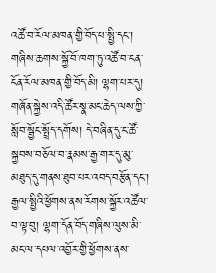འཚོ་བ་རོལ་མཁན་གྱི་བོད་པ་སྤྱི་དང་། གཞིས་ཆགས་སྐྱོ་བོ་ཁག་ཏུ་འཚོ་བ་ངན་ངོན་རོལ་མཁན་གྱི་བོད་མི། ལྷག་པར་དུ། གཞོན་སྐྱེས་འདི་ཚོར་སྣ་མང་ཆེད་ལས་ཀྱི་སློབ་སྦྱོང་སྤྲོད་དགོས། དེ་བཞིན་དུ་ང་ཚོ་སྐྱབས་བཅོལ་བ་རྣམས་རྒྱ་གར་དུ་མུ་མཐུད་དུ་གནས་ཐུབ་པར་འབད་བརྩོན་དང་། རྒྱལ་སྤྱིའི་ཕྱོགས་ནས་རོགས་སྐྱོར་འཚོལ་བ་ལྟ་བུ། ལྷག་དོན་བོད་གཞིས་ལུས་མི་མང་ལ་དཔལ་འབྱོར་གྱི་ཕྱོགས་ནས་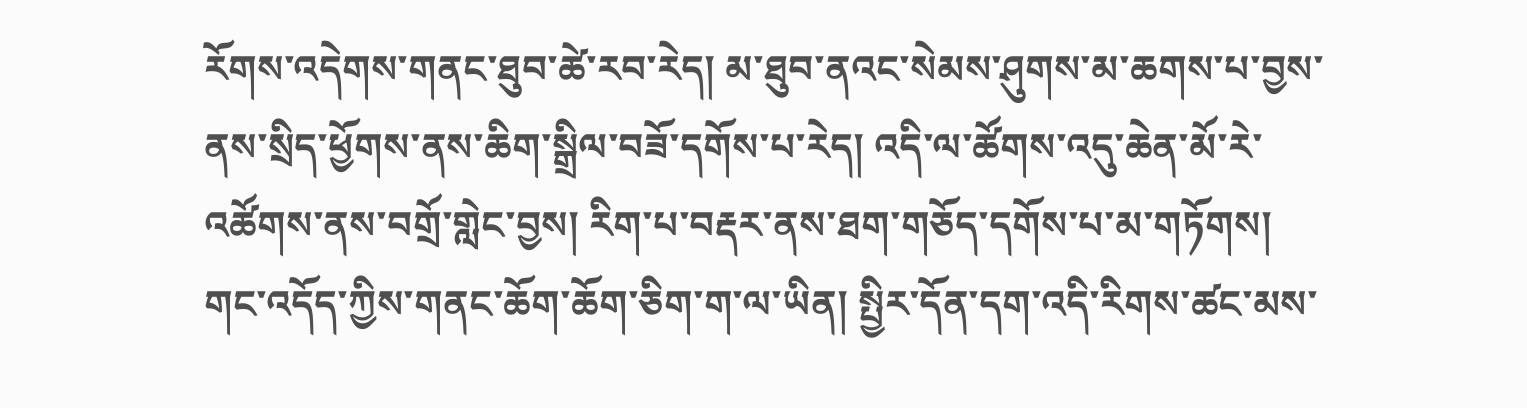རོགས་འདེགས་གནང་ཐུབ་ཚེ་རབ་རེད། མ་ཐུབ་ནའང་སེམས་ཤུགས་མ་ཆགས་པ་བྱས་ནས་སྲིད་ཕྱོགས་ནས་ཆིག་སྒྲིལ་བཟོ་དགོས་པ་རེད། འདི་ལ་ཚོགས་འདུ་ཆེན་མོ་རེ་འཚོགས་ནས་བགྲོ་གླེང་བྱས། རིག་པ་བརྡར་ནས་ཐག་གཅོད་དགོས་པ་མ་གཏོགས། གང་འདོད་ཀྱིས་གནང་ཆོག་ཆོག་ཅིག་ག་ལ་ཡིན། སྤྱིར་དོན་དག་འདི་རིགས་ཚང་མས་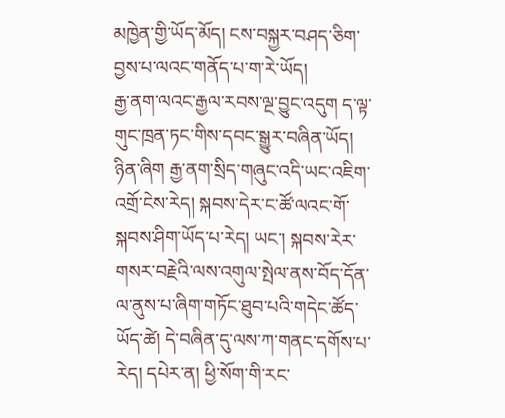མཁྱེན་གྱི་ཡོད་མོད། ངས་བསྐྱར་བཤད་ཅིག་བྱས་པ་ལའང་གནོད་པ་ག་རེ་ཡོད།
རྒྱ་ནག་ལའང་རྒྱལ་རབས་ལྔ་བྱུང་འདུག ད་ལྟ་གུང་ཁྲན་ཏང་གིས་དབང་སྒྱུར་བཞིན་ཡོད། ཉིན་ཞིག རྒྱ་ནག་སྲིད་གཞུང་འདི་ཡང་འཇིག་འགྲོ་ངེས་རེད། སྐབས་དེར་ང་ཚོ་ལའང་གོ་སྐབས་ཤིག་ཡོད་པ་རེད། ཡང་། སྐབས་རེར་གསར་བརྗེའི་ལས་འགུལ་སྤེལ་ནས་བོད་དོན་ལ་ནུས་པ་ཞིག་གཏོང་ཐུབ་པའི་གདེང་ཚོད་ཡོད་ཚེ། དེ་བཞིན་དུ་ལས་ཀ་གནང་དགོས་པ་རེད། དཔེར་ན། ཕྱི་སོག་གི་རང་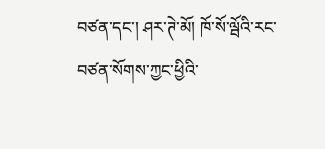བཙན་དང་། ཤར་ཊེ་མོ། ཁོ་སོ་ལྦོའི་རང་བཙན་སོགས་ཀྱང་ཕྱིའི་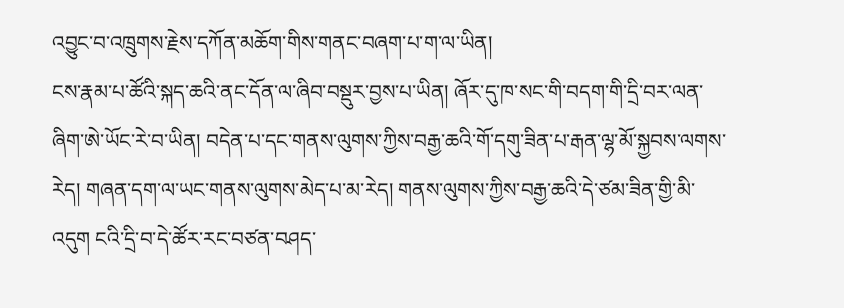འབྱུང་བ་འཁྲུགས་རྗེས་དཀོན་མཆོག་གིས་གནང་བཞག་པ་ག་ལ་ཡིན།
ངས་རྣམ་པ་ཚོའི་སྐད་ཆའི་ནང་དོན་ལ་ཞིབ་བསྡུར་བྱས་པ་ཡིན། ཞོར་དུ་ཁ་སང་གི་བདག་གི་དྲི་བར་ལན་ཞིག་ཨེ་ཡོང་རེ་བ་ཡིན། བདེན་པ་དང་གནས་ལུགས་ཀྱིས་བརྒྱ་ཆའི་གོ་དགུ་ཟིན་པ་རྒན་ལྷ་མོ་སྐྱབས་ལགས་རེད། གཞན་དག་ལ་ཡང་གནས་ལུགས་མེད་པ་མ་རེད། གནས་ལུགས་ཀྱིས་བརྒྱ་ཆའི་དེ་ཙམ་ཟིན་གྱི་མི་འདུག ངའི་དྲི་བ་དེ་ཚོར་རང་བཙན་བཤད་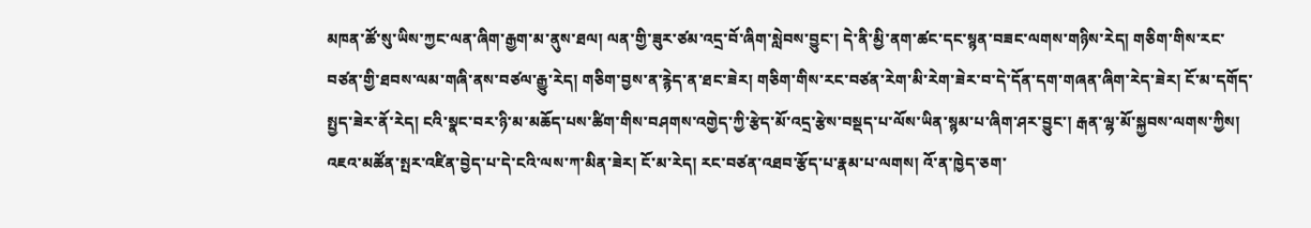མཁན་ཚོ་སུ་ཡིས་ཀྱང་ལན་ཞིག་རྒྱག་མ་ནུས་ཐལ། ལན་གྱི་ཟུར་ཙམ་འདྲ་བོ་ཞིག་སླེབས་བྱུང་། དེ་ནི་མྱི་ནག་ཚང་དང་སྙན་བཟང་ལགས་གཉིས་རེད། གཅིག་གིས་རང་བཙན་གྱི་ཐབས་ལམ་གཞི་ནས་བཙལ་རྒྱུ་རེད། གཅིག་བྱས་ན་རྙེད་ན་ཐང་ཟེར། གཅིག་གིས་རང་བཙན་རེག་མི་རེག་ཟེར་བ་དེ་དོན་དག་གཞན་ཞིག་རེད་ཟེར། ངོ་མ་དགོད་སྤྱད་ཟེར་ནོ་རེད། ངའི་སྣང་བར་ཉི་མ་མཆོད་པས་ཚིག་གིས་བཤགས་འགྱེད་ཀྱི་རྩེད་མོ་འདྲ་རྩེས་བསྡད་པ་ལོས་ཡིན་སྙམ་པ་ཞིག་ཤར་བྱུང་། རྒན་ལྷ་མོ་སྐྱབས་ལགས་ཀྱིས། འཇའ་མཚོན་སྤར་འཛིན་བྱེད་པ་དེ་ངའི་ལས་ཀ་མིན་ཟེར། ངོ་མ་རེད། རང་བཙན་འཐབ་རྩོད་པ་རྣམ་པ་ལགས། འོ་ན་ཁྱེད་ཅག་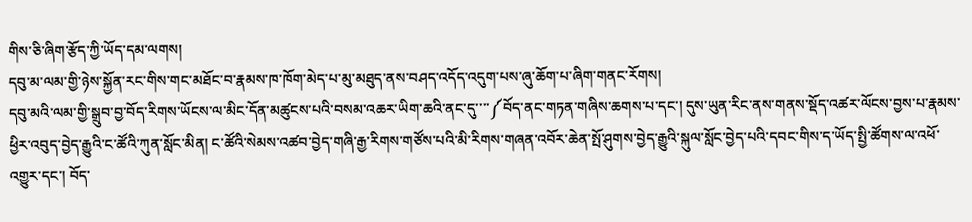གིས་ཅི་ཞིག་རྩོད་ཀྱི་ཡོད་དམ་ལགས།
དབུ་མ་ལམ་གྱི་ཉེས་སྐྱོན་རང་གིས་གང་མཐོང་བ་རྣམས་ཁ་ཁོག་མེད་པ་མུ་མཐུད་ནས་བཤད་འདོད་འདུག་པས་ཞུ་ཆོག་པ་ཞིག་གནང་རོགས།
དབུ་མའི་ལམ་གྱི་སྒྲུབ་བྱ་བོད་རིགས་ཡོངས་ལ་མིང་དོན་མཚུངས་པའི་བསམ་འཆར་ཡིག་ཆའི་ནང་དུ་་་་༼བོད་ནང་གཏན་གཞིས་ཆགས་པ་དང་། དུས་ཡུན་རིང་ནས་གནས་སྡོད་འཚར་ལོངས་བྱས་པ་རྣམས་ཕྱིར་འབུད་བྱེད་རྒྱུའི་ང་ཚོའི་ཀུན་སློང་མིན། ང་ཚོའི་སེམས་འཚབ་བྱེད་གཞི་རྒྱ་རིགས་གཙོས་པའི་མི་རིགས་གཞན་འབོར་ཆེན་སྤོ་ཤུགས་བྱེད་རྒྱུའི་སྐུལ་སློང་བྱེད་པའི་དབང་གིས་ད་ཡོད་སྤྱི་ཚོགས་ལ་འཕོ་འགྱུར་དང་། བོད་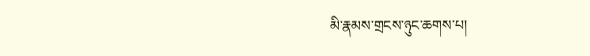མི་རྣམས་གྲངས་ཉུང་ཆགས་པ།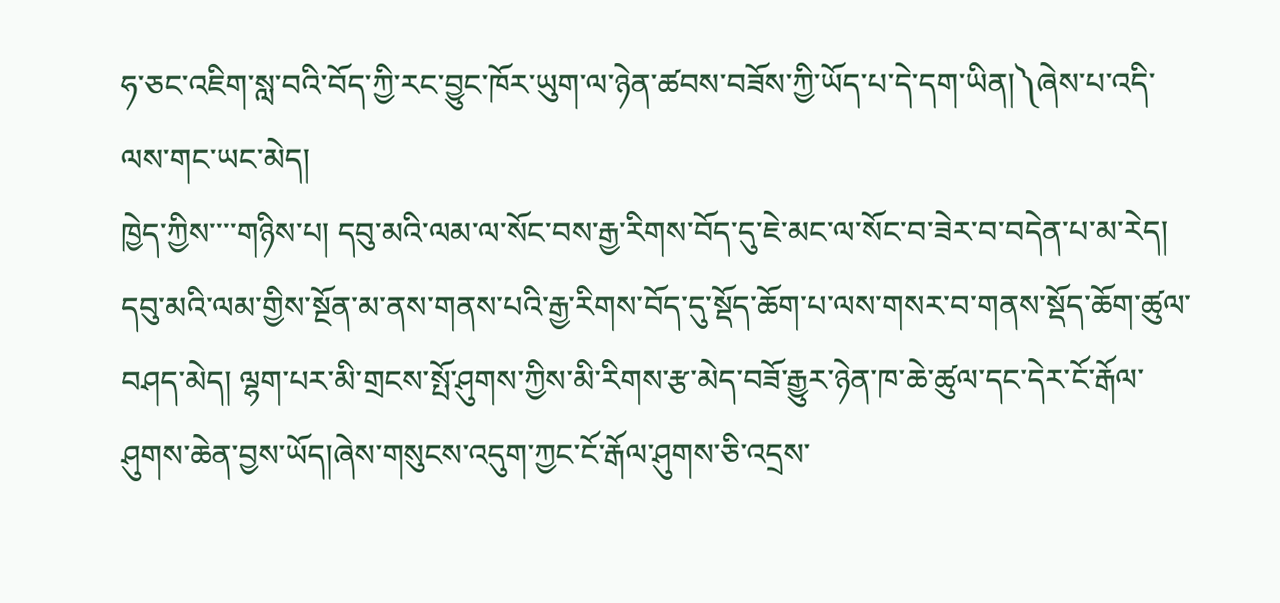ཧ་ཅང་འཇིག་སླ་བའི་བོད་ཀྱི་རང་བྱུང་ཁོར་ཡུག་ལ་ཉེན་ཚབས་བཟོས་ཀྱི་ཡོད་པ་དེ་དག་ཡིན།༽ཞེས་པ་འདི་ལས་གང་ཡང་མེད།
ཁྱེད་ཀྱིས་་་་གཉིས་པ། དབུ་མའི་ལམ་ལ་སོང་བས་རྒྱ་རིགས་བོད་དུ་ཇེ་མང་ལ་སོང་བ་ཟེར་བ་བདེན་པ་མ་རེད། དབུ་མའི་ལམ་གྱིས་སྔོན་མ་ནས་གནས་པའི་རྒྱ་རིགས་བོད་དུ་སྡོད་ཆོག་པ་ལས་གསར་བ་གནས་སྡོད་ཆོག་ཚུལ་བཤད་མེད། ལྷག་པར་མི་གྲངས་སྤོ་ཤུགས་ཀྱིས་མི་རིགས་རྩ་མེད་བཟོ་རྒྱུར་ཉེན་ཁ་ཆེ་ཚུལ་དང་དེར་ངོ་རྒོལ་ཤུགས་ཆེན་བྱས་ཡོད།ཞེས་གསུངས་འདུག་ཀྱང་ངོ་རྒོལ་ཤུགས་ཅི་འདྲས་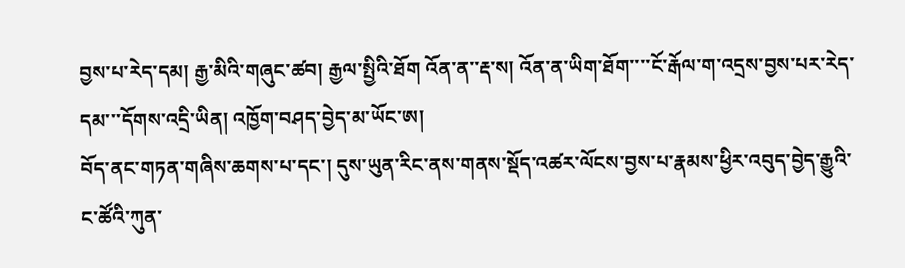བྱས་པ་རེད་དམ། རྒྱ་མིའི་གཞུང་ཚབ། རྒྱལ་སྤྱིའི་ཐོག འོན་ན་་རྡ་ས། འོན་ན་ཡིག་ཐོག་་་་ངོ་རྒོལ་ག་འདྲས་བྱས་པར་རེད་དམ་་་དོགས་འདྲི་ཡིན། འཁྱོག་བཤད་བྱེད་མ་ཡོང་ཨ།
བོད་ནང་གཏན་གཞིས་ཆགས་པ་དང་། དུས་ཡུན་རིང་ནས་གནས་སྡོད་འཚར་ལོངས་བྱས་པ་རྣམས་ཕྱིར་འབུད་བྱེད་རྒྱུའི་ང་ཚོའི་ཀུན་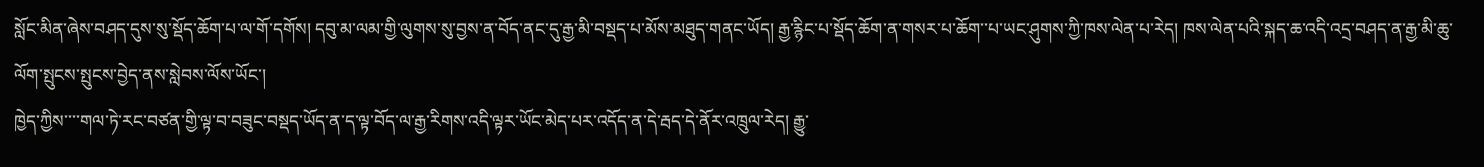སློང་མིན་ཞེས་བཤད་དུས་སུ་སྡོད་ཆོག་པ་ལ་གོ་དགོས། དབུ་མ་ལམ་གྱི་ལུགས་སུ་བྱས་ན་བོད་ནང་དུ་རྒྱ་མི་བསྡད་པ་མོས་མཐུད་གནང་ཡོད། རྒྱ་རྙིང་པ་སྡོད་ཆོག་ན་གསར་པ་ཆོག་་པ་ཡང་ཤུགས་ཀྱི་ཁས་ལེན་པ་རེད། ཁས་ལེན་པའི་སྐད་ཆ་འདི་འདྲ་བཤད་ན་རྒྱ་མི་ཆུ་ལོག་སྤུངས་སྤུངས་བྱེད་ནས་སླེབས་ལོས་ཡོང་།
ཁྱེད་ཀྱིས་་་་གལ་ཏེ་རང་བཙན་གྱི་ལྟ་བ་བཟུང་བསྡད་ཡོད་ན་ད་ལྟ་བོད་ལ་རྒྱ་རིགས་འདི་ལྟར་ཡོང་མེད་པར་འདོད་ན་དེ་རྦད་དེ་ནོར་འཁྲུལ་རེད། རྒྱུ་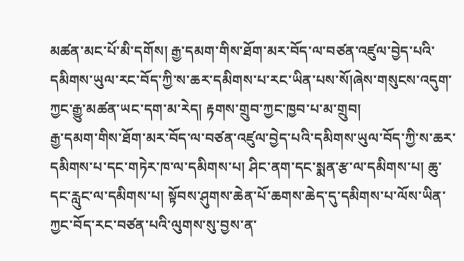མཚན་མང་པོ་མི་དགོས། རྒྱ་དམག་གིས་ཐོག་མར་བོད་ལ་བཙན་འཛུལ་བྱེད་པའི་དམིགས་ཡུལ་རང་བོད་ཀྱི་ས་ཆར་དམིགས་པ་རང་ཡིན་པས་སོ།ཞེས་གསུངས་འདུག་ཀྱང་རྒྱུ་མཚན་ཡང་དག་མ་རེད། རྟགས་གྲུབ་ཀྱང་ཁྱབ་པ་མ་གྲུབ།
རྒྱ་དམག་གིས་ཐོག་མར་བོད་ལ་བཙན་འཛུལ་བྱེད་པའི་དམིགས་ཡུལ་བོད་ཀྱི་ས་ཆར་དམིགས་པ་དང་གཏེར་ཁ་ལ་དམིགས་པ། ཤིང་ནག་དང་སྨན་རྩ་ལ་དམིགས་པ། ཆུ་དང་རླུང་ལ་དམིགས་པ། སྟོབས་ཤུགས་ཆེན་པོ་ཆགས་ཆེད་དུ་དམིགས་པ་ལོས་ཡིན་ཀྱང་བོད་རང་བཙན་པའི་ལུགས་སུ་བྱས་ན་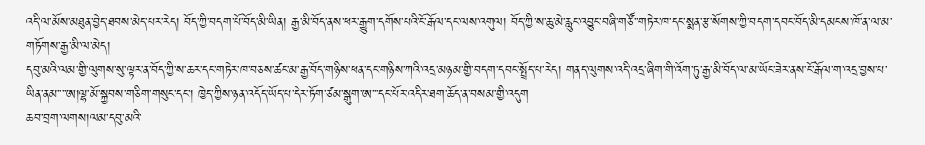འདི་ལ་མོས་མཐུན་བྱེད་ཐབས་མེད་པར་རེད། བོད་ཀྱི་བདག་པོ་བོད་མི་ཡིན། རྒྱ་མི་བོད་ནས་ཕར་རྒྱུག་དགོས་པའི་ངོ་རྒོལ་དང་ལས་འགུལ། བོད་ཀྱི་ས་ཆུ་མེ་རླུང་འབྱུང་བཞི་གཙོ་་གཏེར་ཁ་དང་སྨན་རྩ་སོགས་ཀྱི་བདག་དབང་བོད་མི་དམངས་ཁོ་ན་ལ་མ་གཏོགས་རྒྱ་མི་ལ་མེད།
དབུ་མའི་ལམ་གྱི་ལུགས་སུ་ལྟར་ན་བོད་ཀྱི་ས་ཆར་དང་གཏེར་ཁ་བཅས་ཚང་མ་རྒྱ་བོད་གཉིས་ཕན་དང་གཉིས་ཀའི་འདྲ་མཉམ་གྱི་བདག་དབང་སྤྲོད་པ་རེད། གནད་ལུགས་འདི་འདྲ་ཞིག་གི་འོག་ཏུ་རྒྱ་མི་བོད་ལ་མ་ཡོང་ཟེར་ནས་ངོ་རྒོལ་ག་འདྲ་བྱས་པ་ཡིན་ནམ་་་་ཨ།ལྷ་མོ་སྐྱབས་གཅིག་གསུང་དང་། ཁྱེད་ཀྱིས་ཉན་འདོད་ཡོད་པ་དེར་ཏོག་ཙམ་སྒུག་ཨ་་་དང་པོར་འདིར་ཐག་ཆོད་ན་བསམ་གྱི་འདུག
ཆབ་བྲག་ལགས།ལམ་དབུ་མའི་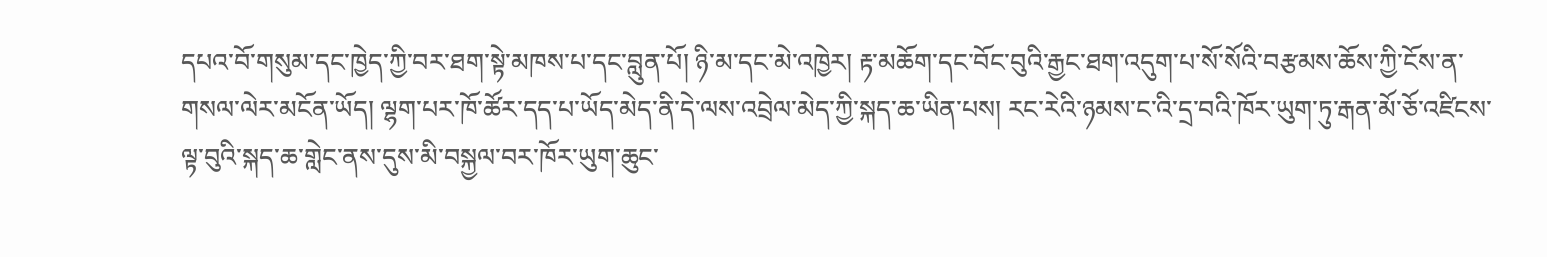དཔའ་བོ་གསུམ་དང་ཁྱེད་ཀྱི་བར་ཐག་སྟེ་མཁས་པ་དང་བླུན་པོ། ཉི་མ་དང་མེ་འཁྱེར། རྟ་མཆོག་དང་བོང་བུའི་རྒྱང་ཐག་འདུག་པ་སོ་སོའི་བརྩམས་ཆོས་ཀྱི་ངོས་ན་གསལ་ལེར་མངོན་ཡོད། ལྷག་པར་ཁོ་ཚོར་དད་པ་ཡོད་མེད་ནི་དེ་ལས་འབྲེལ་མེད་ཀྱི་སྐད་ཆ་ཡིན་པས། རང་རེའི་ཉམས་ང་འི་དྲ་བའི་ཁོར་ཡུག་ཏུ་རྒན་མོ་ཅོ་འཛིངས་ལྟ་བུའི་སྐད་ཆ་གླེང་ནས་དུས་མི་བསྐྱལ་བར་ཁོར་ཡུག་ཆུང་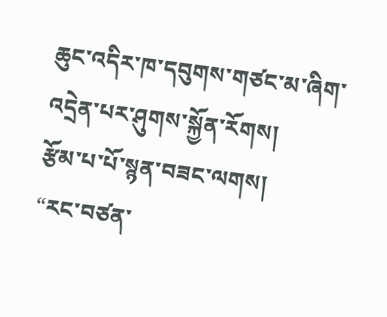ཆུང་འདིར་ཁ་དབུགས་གཙང་མ་ཞིག་འདྲེན་པར་ཤུགས་སྐྱོན་རོགས།
རྩོམ་པ་པོ་སྙན་བཟང་ལགས།
“རང་བཙན་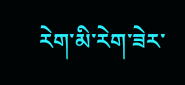རེག་མི་རེག་ཟེར་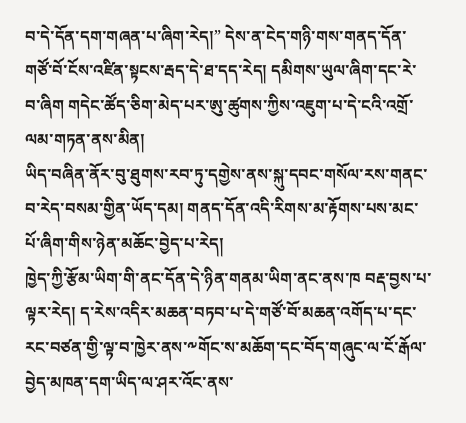བ་དེ་དོན་དག་གཞན་པ་ཞིག་རེད།” དེས་ན་ངེད་གཉི་གས་གནད་དོན་གཙོ་བོ་ངོས་འཛིན་སྟངས་རྦད་དེ་ཐ་དད་རེད། དམིགས་ཡུལ་ཞིག་དང་རེ་བ་ཞིག གདེང་ཚོད་ཅིག་མེད་པར་ཨུ་ཚུགས་ཀྱིས་འཇུག་པ་དེ་ངའི་འགྲོ་ལམ་གཏན་ནས་མིན།
ཡིད་བཞིན་ནོར་བུ་ཐུགས་རབ་ཏུ་དགྱེས་ནས་སྐུ་དབང་གསོལ་རས་གནང་བ་རེད་བསམ་གྱིན་ཡོད་དམ། གནད་དོན་འདི་རིགས་མ་རྟོགས་པས་མང་པོ་ཞིག་གིས་ཉེན་མཆོང་བྱེད་པ་རེད།
ཁྱེད་ཀྱི་རྩོམ་ཡིག་གི་ནང་དོན་དེ་ཉིན་གནམ་ཡིག་ནང་ནས་ཁ བརྡ་བྱས་པ་ལྟར་རེད། ད་རེས་འདིར་མཆན་བཏབ་པ་དེ་གཙོ་བོ་མཆན་འགོད་པ་དང་རང་བཙན་གྱི་ལྟ་བ་ཁྱེར་ནས་༸གོང་ས་མཆོག་དང་བོད་གཞུང་ལ་ངོ་རྒོལ་བྱེད་མཁན་དག་ཡིད་ལ་ཤར་འོང་ནས་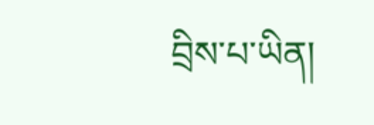བྲིས་པ་ཡིན།